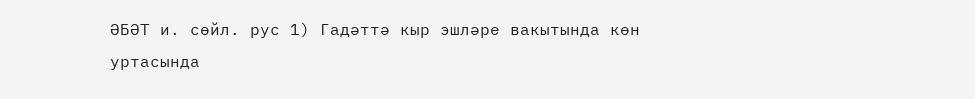ӘБӘТ и. сөйл. рус 1) Гадәттә кыр эшләре вакытында көн уртасында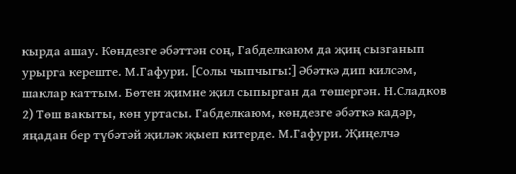кырда ашау. Көндезге әбәттән соң, Габделкаюм да җиң сызганып урырга кереште. М.Гафури. [Солы чыпчыгы:] Әбәткә дип килсәм, шаклар каттым. Бөтен җимне җил сыпырган да төшергән. Н.Сладков 2) Төш вакыты, көн уртасы. Габделкаюм, көндезге әбәткә кадәр, яңадан бер түбәтәй җиләк җыеп китерде. М.Гафури. Җиңелчә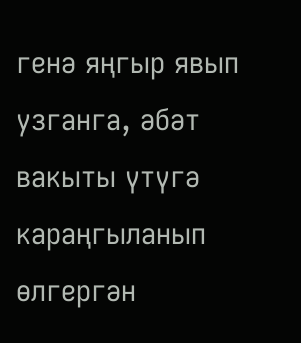генә яңгыр явып узганга, әбәт вакыты үтүгә караңгыланып өлгергән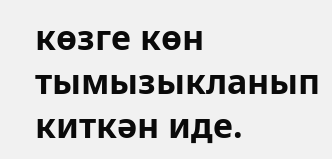көзге көн тымызыкланып киткән иде.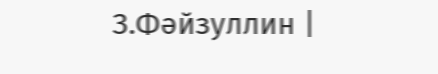З.Фәйзуллин |